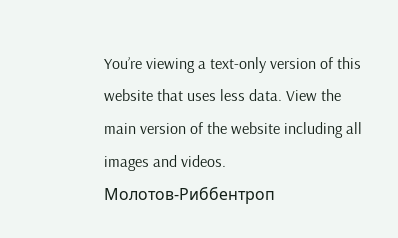You’re viewing a text-only version of this website that uses less data. View the main version of the website including all images and videos.
Молотов-Риббентроп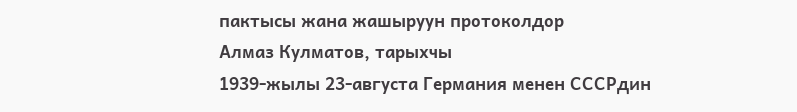пактысы жана жашыруун протоколдор
Алмаз Кулматов, тарыхчы
1939-жылы 23-августа Германия менен СССРдин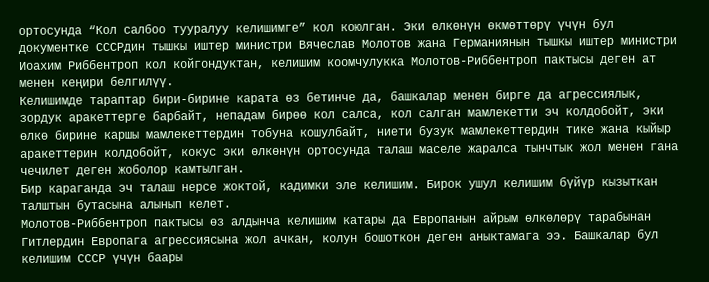ортосунда “Кол салбоо тууралуу келишимге” кол коюлган. Эки өлкөнүн өкмөттөрү үчүн бул документке СССРдин тышкы иштер министри Вячеслав Молотов жана Германиянын тышкы иштер министри Иоахим Риббентроп кол койгондуктан, келишим коомчулукка Молотов-Риббентроп пактысы деген ат менен кеңири белгилүү.
Келишимде тараптар бири-бирине карата өз бетинче да, башкалар менен бирге да агрессиялык, зордук аракеттерге барбайт, непадам бирөө кол салса, кол салган мамлекетти эч колдобойт, эки өлкө бирине каршы мамлекеттердин тобуна кошулбайт, ниети бузук мамлекеттердин тике жана кыйыр аракеттерин колдобойт, кокус эки өлкөнүн ортосунда талаш маселе жаралса тынчтык жол менен гана чечилет деген жоболор камтылган.
Бир караганда эч талаш нерсе жоктой, кадимки эле келишим. Бирок ушул келишим бүйүр кызыткан талштын бутасына алынып келет.
Молотов-Риббентроп пактысы өз алдынча келишим катары да Европанын айрым өлкөлөрү тарабынан Гитлердин Европага агрессиясына жол ачкан, колун бошоткон деген аныктамага ээ. Башкалар бул келишим СССР үчүн баары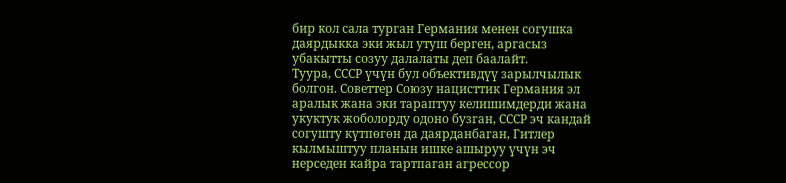бир кол сала турган Германия менен согушка даярдыкка эки жыл утуш берген, аргасыз убакытты созуу далалаты деп баалайт.
Туура, СССР үчүн бул объективдүү зарылчылык болгон. Советтер Союзу нацисттик Германия эл аралык жана эки тараптуу келишимдерди жана укуктук жоболорду одоно бузган, СССР эч кандай согушту күтпөгөн да даярданбаган, Гитлер кылмыштуу планын ишке ашыруу үчүн эч нерседен кайра тартпаган агрессор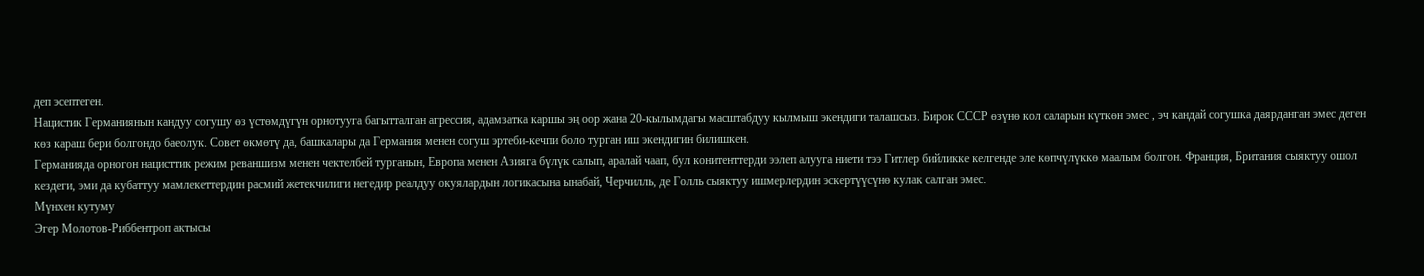деп эсептеген.
Нацистик Германиянын кандуу согушу өз үстөмдүгүн орнотууга багытталган агрессия, адамзатка каршы эң оор жана 20-кылымдагы масштабдуу кылмыш экендиги талашсыз. Бирок СССР өзүнө кол саларын күткөн эмес , эч кандай согушка даярданган эмес деген көз караш бери болгондо баеолук. Совет өкмөтү да, башкалары да Германия менен согуш эртеби-кечпи боло турган иш экендигин билишкен.
Германияда орногон нацисттик режим реваншизм менен чектелбей турганын, Европа менен Азияга бүлүк салып, аралай чаап, бул конитенттерди ээлеп алууга ниети тээ Гитлер бийликке келгенде эле көпчүлүккө маалым болгон. Франция, Британия сыяктуу ошол кездеги, эми да кубаттуу мамлекеттердин расмий жетекчилиги негедир реалдуу окуялардын логикасына ынабай, Черчилль, де Голль сыяктуу ишмерлердин эскертүүсүнө кулак салган эмес.
Мүнхен кутуму
Эгер Молотов-Риббентроп актысы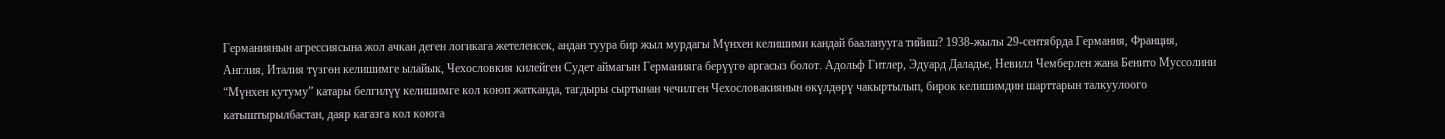Германиянын агрессиясына жол ачкан деген логикага жетеленсек, андан туура бир жыл мурдагы Мүнхен келишими кандай бааланууга тийиш? 1938-жылы 29-сентябрда Германия, Франция, Англия, Италия түзгөн келишимге ылайык, Чехословкия килейген Судет аймагын Германияга берүүгө аргасыз болот. Адольф Гитлер, Эдуард Даладье, Невилл Чемберлен жана Бенито Муссолини “Мүнхен кутуму” катары белгилүү келишимге кол коюп жатканда, тагдыры сыртынан чечилген Чехословакиянын өкүлдөрү чакыртылып, бирок келишимдин шарттарын талкуулоого катыштырылбастан, даяр кагазга кол коюга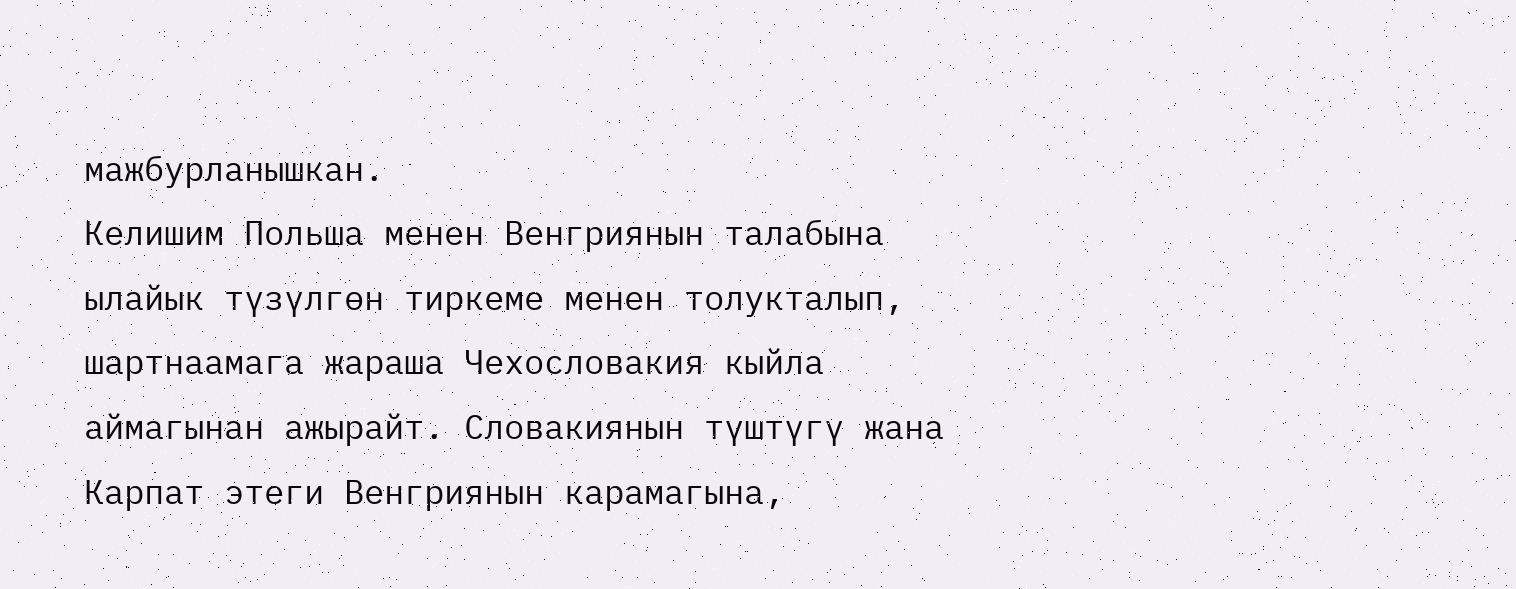мажбурланышкан.
Келишим Польша менен Венгриянын талабына ылайык түзүлгөн тиркеме менен толукталып, шартнаамага жараша Чехословакия кыйла аймагынан ажырайт. Словакиянын түштүгү жана Карпат этеги Венгриянын карамагына,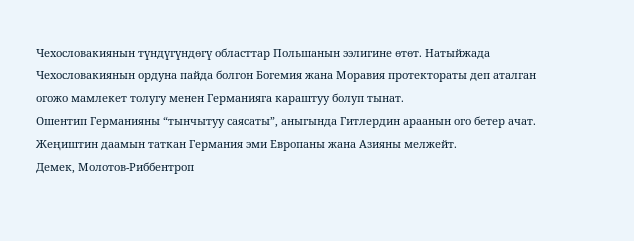Чехословакиянын түндүгүндөгү областтар Польшанын ээлигине өтөт. Натыйжада Чехословакиянын ордуна пайда болгон Богемия жана Моравия протектораты деп аталган огожо мамлекет толугу менен Германияга караштуу болуп тынат.
Ошентип Германияны “тынчытуу саясаты”, аныгында Гитлердин араанын ого бетер ачат. Жеңиштин даамын таткан Германия эми Европаны жана Азияны мелжейт.
Демек, Молотов-Риббентроп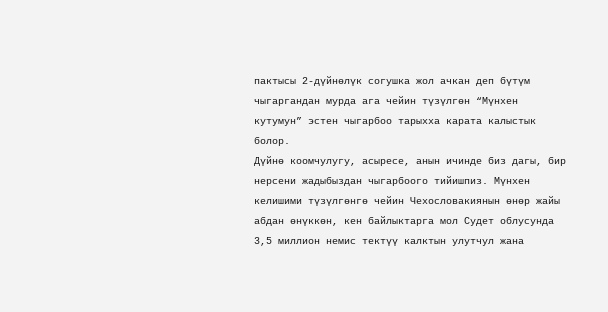пактысы 2-дүйнөлүк согушка жол ачкан деп бүтүм чыгаргандан мурда ага чейин түзүлгөн “Мүнхен кутумун” эстен чыгарбоо тарыхха карата калыстык болор.
Дүйнө коомчулугу, асыресе, анын ичинде биз дагы, бир нерсени жадыбыздан чыгарбоого тийишпиз. Мүнхен келишими түзүлгөнгө чейин Чехословакиянын өнөр жайы абдан өнүккөн, кен байлыктарга мол Судет облусунда 3,5 миллион немис тектүү калктын улутчул жана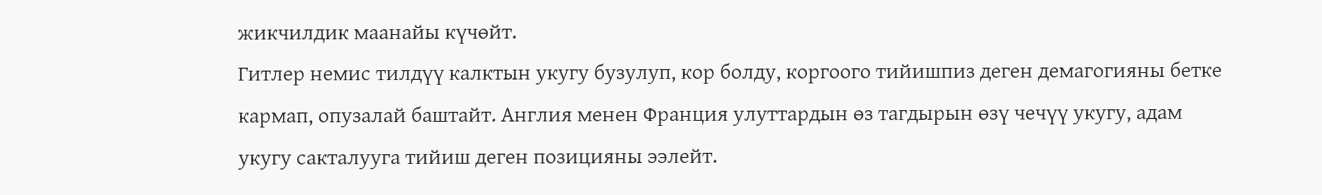жикчилдик маанайы күчөйт.
Гитлер немис тилдүү калктын укугу бузулуп, кор болду, коргоого тийишпиз деген демагогияны бетке кармап, опузалай баштайт. Англия менен Франция улуттардын өз тагдырын өзү чечүү укугу, адам укугу сакталууга тийиш деген позицияны ээлейт.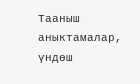Тааныш аныктамалар, үндөш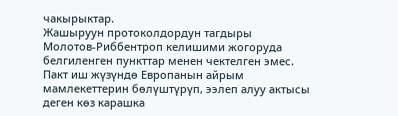чакырыктар.
Жашыруун протоколдордун тагдыры
Молотов-Риббентроп келишими жогоруда белгиленген пункттар менен чектелген эмес. Пакт иш жүзүндө Европанын айрым мамлекеттерин бөлүштүрүп, ээлеп алуу актысы деген көз карашка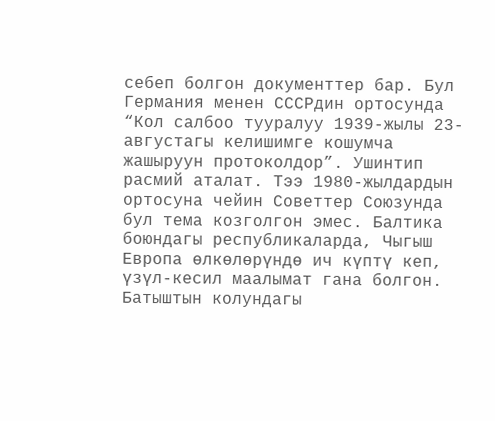себеп болгон документтер бар. Бул Германия менен СССРдин ортосунда “Кол салбоо тууралуу 1939-жылы 23-августагы келишимге кошумча жашыруун протоколдор”. Ушинтип расмий аталат. Тээ 1980-жылдардын ортосуна чейин Советтер Союзунда бул тема козголгон эмес. Балтика боюндагы республикаларда, Чыгыш Европа өлкөлөрүндө ич күптү кеп, үзүл-кесил маалымат гана болгон. Батыштын колундагы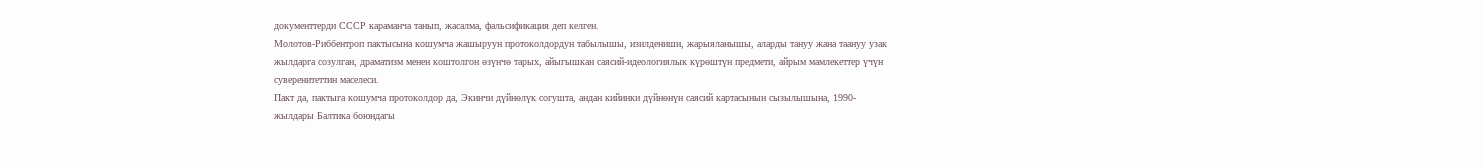документтерди СССР караманча танып, жасалма, фальсификация деп келген.
Молотов-Риббентроп пактысына кошумча жашыруун протоколдордун табылышы, изилдениши, жарыяланышы, аларды тануу жана таануу узак жылдарга созулган, драматизм менен коштолгон өзүнчө тарых, айыгышкан саясий-идеологиялык күрөштүн предмети, айрым мамлекеттер үчүн суверенитеттин маселеси.
Пакт да, пактыга кошумча протоколдор да, Экинчи дүйнөлүк согушта, андан кийинки дүйнөнүн саясий картасынын сызылышына, 1990-жылдары Балтика боюндагы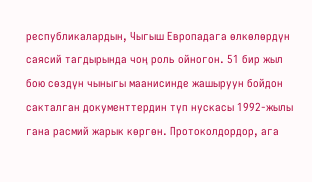республикалардын, Чыгыш Европадага өлкөлөрдүн саясий тагдырында чоң роль ойногон. 51 бир жыл бою сөздүн чыныгы маанисинде жашыруун бойдон сакталган документтердин түп нускасы 1992-жылы гана расмий жарык көргөн. Протоколдордор, ага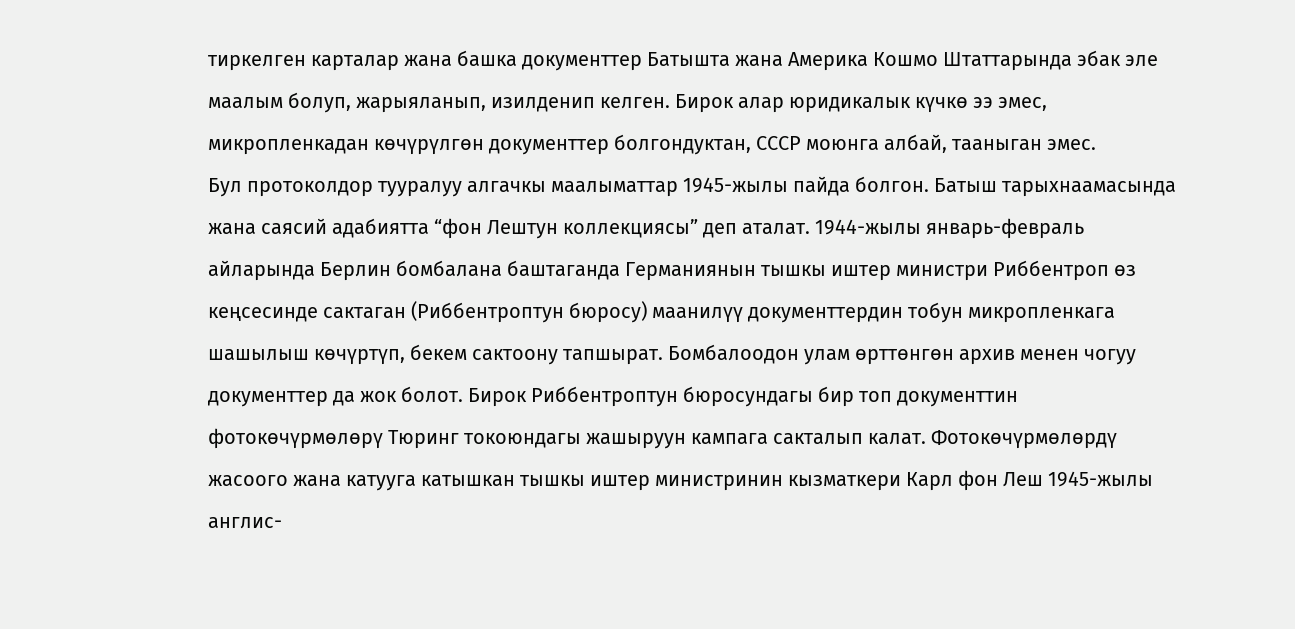тиркелген карталар жана башка документтер Батышта жана Америка Кошмо Штаттарында эбак эле маалым болуп, жарыяланып, изилденип келген. Бирок алар юридикалык күчкө ээ эмес, микропленкадан көчүрүлгөн документтер болгондуктан, СССР моюнга албай, тааныган эмес.
Бул протоколдор тууралуу алгачкы маалыматтар 1945-жылы пайда болгон. Батыш тарыхнаамасында жана саясий адабиятта “фон Лештун коллекциясы” деп аталат. 1944-жылы январь-февраль айларында Берлин бомбалана баштаганда Германиянын тышкы иштер министри Риббентроп өз кеңсесинде сактаган (Риббентроптун бюросу) маанилүү документтердин тобун микропленкага шашылыш көчүртүп, бекем сактоону тапшырат. Бомбалоодон улам өрттөнгөн архив менен чогуу документтер да жок болот. Бирок Риббентроптун бюросундагы бир топ документтин фотокөчүрмөлөрү Тюринг токоюндагы жашыруун кампага сакталып калат. Фотокөчүрмөлөрдү жасоого жана катууга катышкан тышкы иштер министринин кызматкери Карл фон Леш 1945-жылы англис-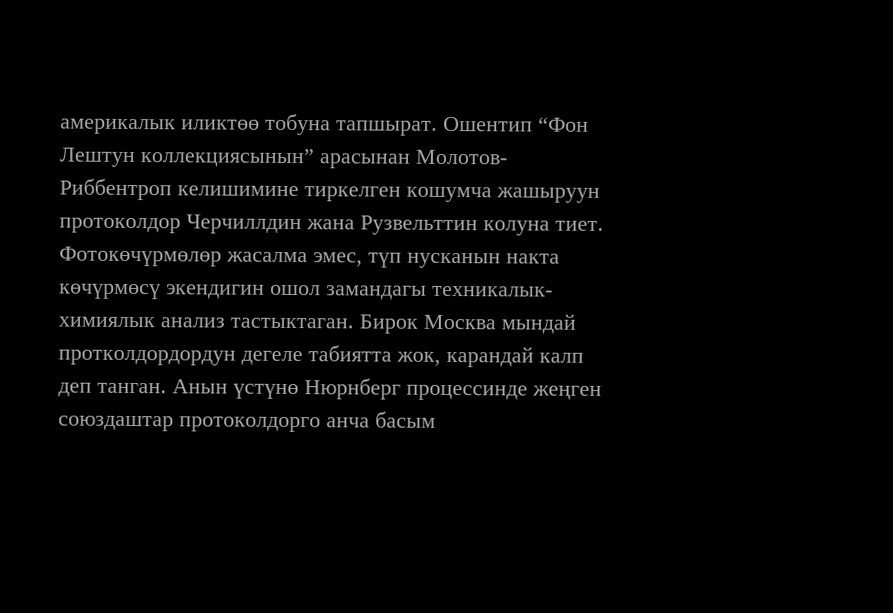америкалык иликтөө тобуна тапшырат. Ошентип “Фон Лештун коллекциясынын” арасынан Молотов-Риббентроп келишимине тиркелген кошумча жашыруун протоколдор Черчиллдин жана Рузвельттин колуна тиет. Фотокөчүрмөлөр жасалма эмес, түп нусканын накта көчүрмөсү экендигин ошол замандагы техникалык-химиялык анализ тастыктаган. Бирок Москва мындай протколдордордун дегеле табиятта жок, карандай калп деп танган. Анын үстүнө Нюрнберг процессинде жеңген союздаштар протоколдорго анча басым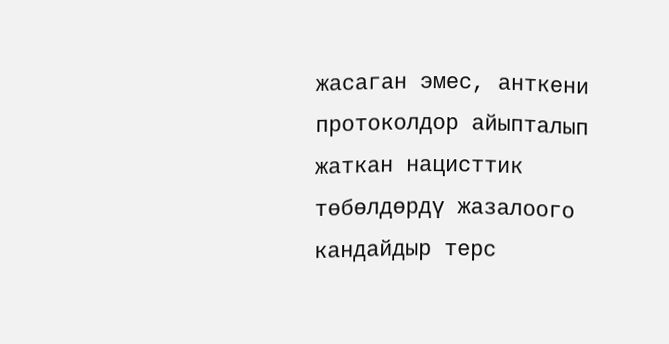жасаган эмес, анткени протоколдор айыпталып жаткан нацисттик төбөлдөрдү жазалоого кандайдыр терс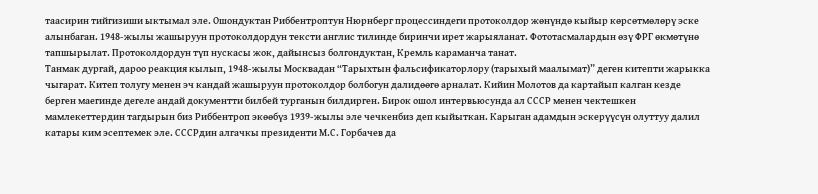таасирин тийгизиши ыктымал эле. Ошондуктан Риббентроптун Нюрнберг процессиндеги протоколдор жөнүндө кыйыр көрсөтмөлөрү эске алынбаган. 1948-жылы жашыруун протоколдордун тексти англис тилинде биринчи ирет жарыяланат. Фототасмалардын өзү ФРГ өкмөтүнө тапшырылат. Протоколдордун түп нускасы жок, дайынсыз болгондуктан, Кремль караманча танат.
Танмак дургай, дароо реакция кылып, 1948-жылы Москвадан “Тарыхтын фальсификаторлору (тарыхый маалымат)” деген китепти жарыкка чыгарат. Китеп толугу менен эч кандай жашыруун протоколдор болбогун далидөөгө арналат. Кийин Молотов да картайып калган кезде берген маегинде дегеле андай документти билбей турганын билдирген. Бирок ошол интервьюсунда ал СССР менен чектешкен мамлекеттердин тагдырын биз Риббентроп экөөбүз 1939-жылы эле чечкенбиз деп кыйыткан. Карыган адамдын эскерүүсүн олуттуу далил катары ким эсептемек эле. СССРдин алгачкы президенти М.С. Горбачев да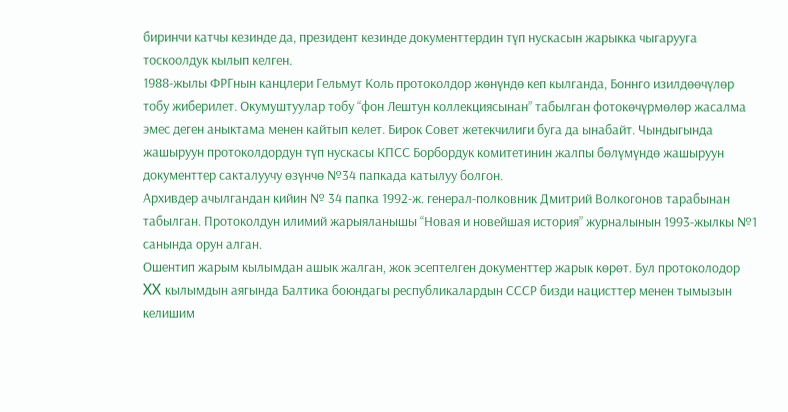биринчи катчы кезинде да, президент кезинде документтердин түп нускасын жарыкка чыгарууга тоскоолдук кылып келген.
1988-жылы ФРГнын канцлери Гельмут Коль протоколдор жөнүндө кеп кылганда, Боннго изилдөөчүлөр тобу жиберилет. Окумуштуулар тобу “фон Лештун коллекциясынан” табылган фотокөчүрмөлөр жасалма эмес деген аныктама менен кайтып келет. Бирок Совет жетекчилиги буга да ынабайт. Чындыгында жашыруун протоколдордун түп нускасы КПСС Борбордук комитетинин жалпы бөлүмүндө жашыруун документтер сакталуучу өзүнчө №34 папкада катылуу болгон.
Архивдер ачылгандан кийин № 34 папка 1992-ж. генерал-полковник Дмитрий Волкогонов тарабынан табылган. Протоколдун илимий жарыяланышы “Новая и новейшая история” журналынын 1993-жылкы №1 санында орун алган.
Ошентип жарым кылымдан ашык жалган, жок эсептелген документтер жарык көрөт. Бул протоколодор XX кылымдын аягында Балтика боюндагы республикалардын СССР бизди нацисттер менен тымызын келишим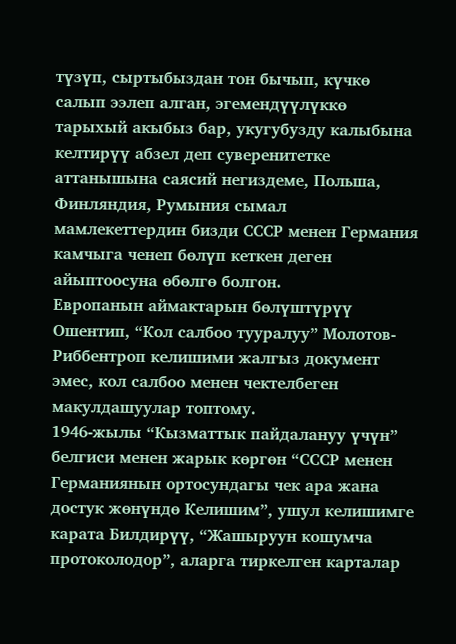түзүп, сыртыбыздан тон бычып, күчкө салып ээлеп алган, эгемендүүлүккө тарыхый акыбыз бар, укугубузду калыбына келтирүү абзел деп суверенитетке аттанышына саясий негиздеме, Польша, Финляндия, Румыния сымал мамлекеттердин бизди СССР менен Германия камчыга ченеп бөлүп кеткен деген айыптоосуна өбөлгө болгон.
Европанын аймактарын бөлүштүрүү
Ошентип, “Кол салбоо тууралуу” Молотов-Риббентроп келишими жалгыз документ эмес, кол салбоо менен чектелбеген макулдашуулар топтому.
1946-жылы “Кызматтык пайдалануу үчүн” белгиси менен жарык көргөн “СССР менен Германиянын ортосундагы чек ара жана достук жөнүндө Келишим”, ушул келишимге карата Билдирүү, “Жашыруун кошумча протоколодор”, аларга тиркелген карталар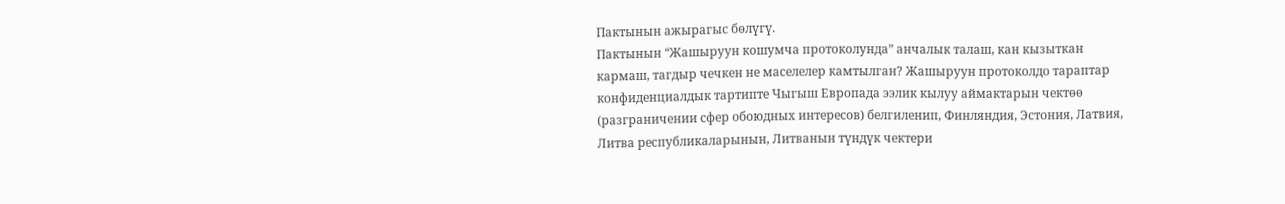Пактынын ажырагыс бөлүгү.
Пактынын “Жашыруун кошумча протоколунда” анчалык талаш, кан кызыткан кармаш, тагдыр чечкен не маселелер камтылган? Жашыруун протоколдо тараптар конфиденциалдык тартипте Чыгыш Европада ээлик кылуу аймактарын чектөө (разграничении сфер обоюдных интересов) белгиленип, Финляндия, Эстония, Латвия, Литва республикаларынын, Литванын түндүк чектери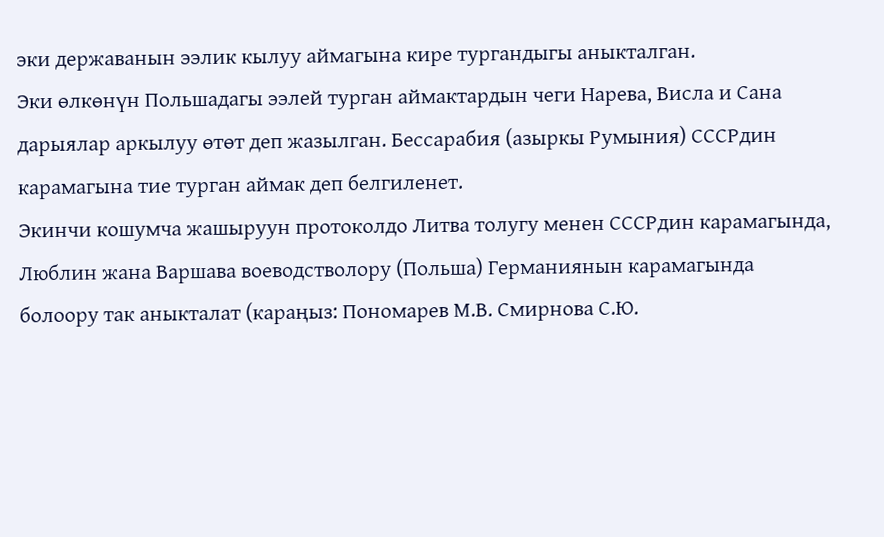эки державанын ээлик кылуу аймагына кире тургандыгы аныкталган.
Эки өлкөнүн Польшадагы ээлей турган аймактардын чеги Нарева, Висла и Сана дарыялар аркылуу өтөт деп жазылган. Бессарабия (азыркы Румыния) СССРдин карамагына тие турган аймак деп белгиленет.
Экинчи кошумча жашыруун протоколдо Литва толугу менен СССРдин карамагында, Люблин жана Варшава воеводстволору (Польша) Германиянын карамагында болоору так аныкталат (караңыз: Пономарев М.В. Смирнова С.Ю.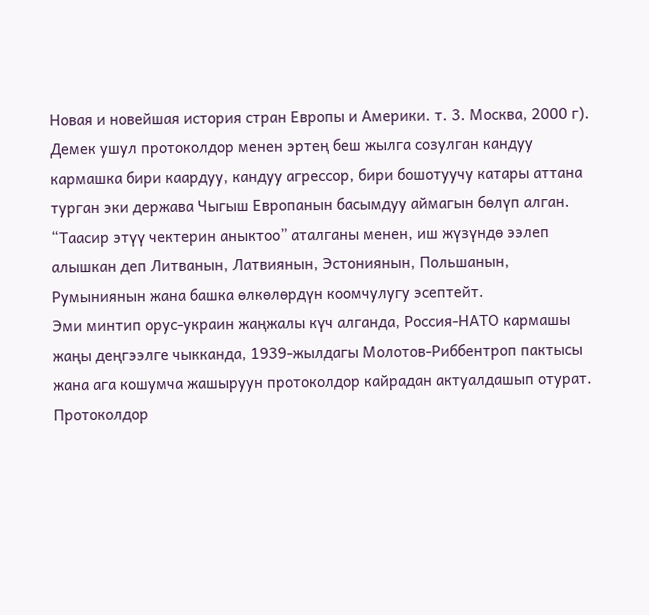Новая и новейшая история стран Европы и Америки. т. 3. Москва, 2000 г).
Демек ушул протоколдор менен эртең беш жылга созулган кандуу кармашка бири каардуу, кандуу агрессор, бири бошотуучу катары аттана турган эки держава Чыгыш Европанын басымдуу аймагын бөлүп алган.
“Таасир этүү чектерин аныктоо” аталганы менен, иш жүзүндө ээлеп алышкан деп Литванын, Латвиянын, Эстониянын, Польшанын, Румыниянын жана башка өлкөлөрдүн коомчулугу эсептейт.
Эми минтип орус-украин жаңжалы күч алганда, Россия-НАТО кармашы жаңы деңгээлге чыкканда, 1939-жылдагы Молотов-Риббентроп пактысы жана ага кошумча жашыруун протоколдор кайрадан актуалдашып отурат.
Протоколдор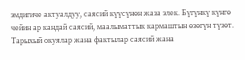эмдигиче актуалдуу, саясий күүсүнөн жаза элек. Бүгүнкү күнгө чейин ар кандай саясий, маалыматтык кармаштын өзөгүн түзөт. Тарыхый окуялар жана фактылар саясий жана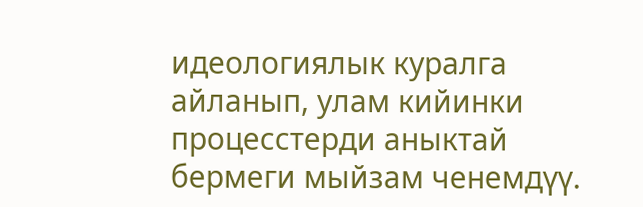идеологиялык куралга айланып, улам кийинки процесстерди аныктай бермеги мыйзам ченемдүү.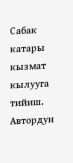Сабак катары кызмат кылууга тийиш.
Автордун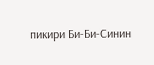пикири Би-Би-Синин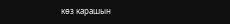көз карашын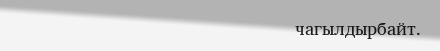чагылдырбайт.